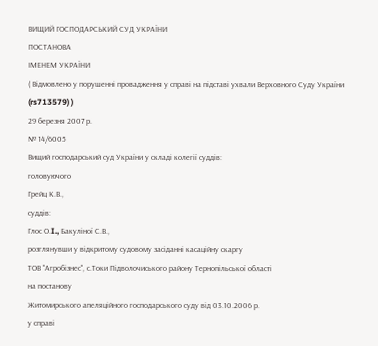ВИЩИЙ ГОСПОДАРСЬКИЙ СУД УКРАЇНИ
ПОСТАНОВА
IМЕНЕМ УКРАЇНИ
( Відмовлено у порушенні провадження у справі на підставі ухвали Верховного Суду України (rs713579) )
29 березня 2007 р.
№ 14/6005
Вищий господарський суд України у складі колегії суддів:
головуючого
Грейц К.В.,
суддів:
Глос О.I., Бакуліної С.В.,
розглянувши у відкритому судовому засіданні касаційну скаргу
ТОВ "Агробізнес", с.Токи Підволочиського району Тернопільської області
на постанову
Житомирського апеляційного господарського суду від 03.10.2006 р.
у справі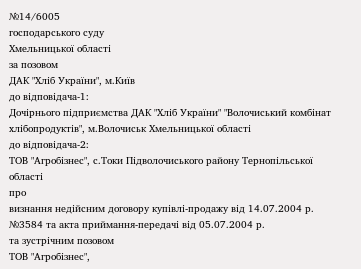№14/6005
господарського суду
Хмельницької області
за позовом
ДАК "Хліб України", м.Київ
до відповідача-1:
Дочірнього підприємства ДАК "Хліб України" "Волочиський комбінат хлібопродуктів", м.Волочиськ Хмельницької області
до відповідача-2:
ТОВ "Агробізнес", с.Токи Підволочиського району Тернопільської області
про
визнання недійсним договору купівлі-продажу від 14.07.2004 р. №3584 та акта приймання-передачі від 05.07.2004 р.
та зустрічним позовом
ТОВ "Агробізнес",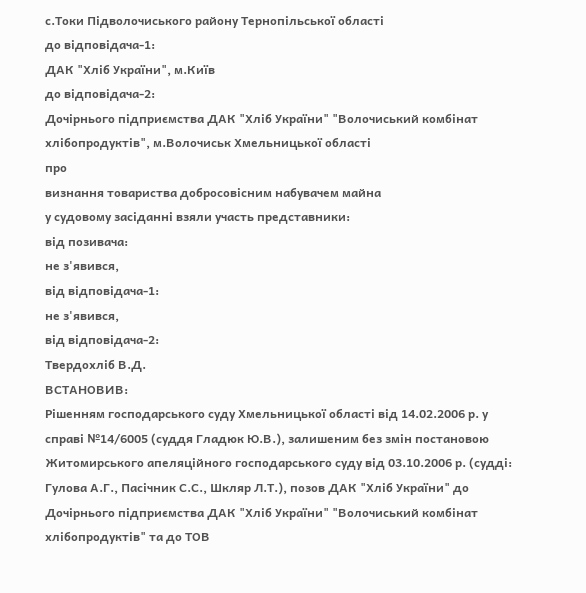с.Токи Підволочиського району Тернопільської області
до відповідача-1:
ДАК "Хліб України", м.Київ
до відповідача-2:
Дочірнього підприємства ДАК "Хліб України" "Волочиський комбінат хлібопродуктів", м.Волочиськ Хмельницької області
про
визнання товариства добросовісним набувачем майна
у судовому засіданні взяли участь представники:
від позивача:
не з'явився,
від відповідача-1:
не з'явився,
від відповідача-2:
Твердохліб В.Д.
ВСТАНОВИВ:
Рішенням господарського суду Хмельницької області від 14.02.2006 р. у справі №14/6005 (суддя Гладюк Ю.В.), залишеним без змін постановою Житомирського апеляційного господарського суду від 03.10.2006 р. (судді: Гулова А.Г., Пасічник С.С., Шкляр Л.Т.), позов ДАК "Хліб України" до Дочірнього підприємства ДАК "Хліб України" "Волочиський комбінат хлібопродуктів" та до ТОВ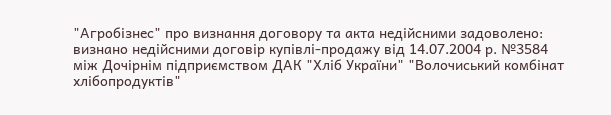"Агробізнес" про визнання договору та акта недійсними задоволено: визнано недійсними договір купівлі-продажу від 14.07.2004 р. №3584 між Дочірнім підприємством ДАК "Хліб України" "Волочиський комбінат хлібопродуктів"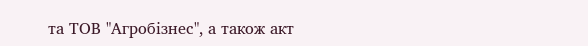та ТОВ "Агробізнес", а також акт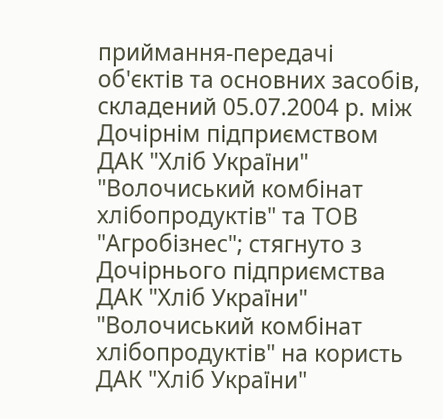приймання-передачі об'єктів та основних засобів, складений 05.07.2004 р. між Дочірнім підприємством ДАК "Хліб України" "Волочиський комбінат хлібопродуктів" та ТОВ "Агробізнес"; стягнуто з Дочірнього підприємства ДАК "Хліб України" "Волочиський комбінат хлібопродуктів" на користь ДАК "Хліб України"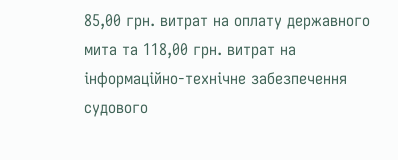85,00 грн. витрат на оплату державного мита та 118,00 грн. витрат на інформаційно-технічне забезпечення судового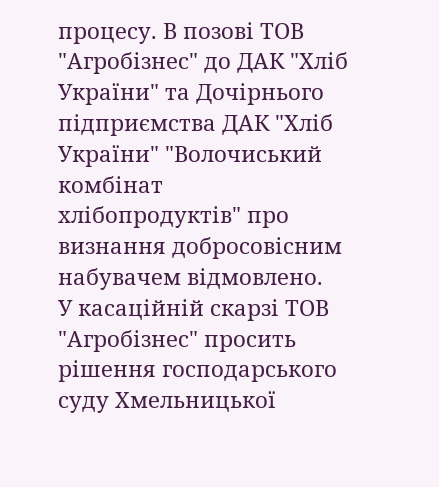процесу. В позові ТОВ "Агробізнес" до ДАК "Хліб України" та Дочірнього підприємства ДАК "Хліб України" "Волочиський комбінат хлібопродуктів" про визнання добросовісним набувачем відмовлено.
У касаційній скарзі ТОВ "Агробізнес" просить рішення господарського суду Хмельницької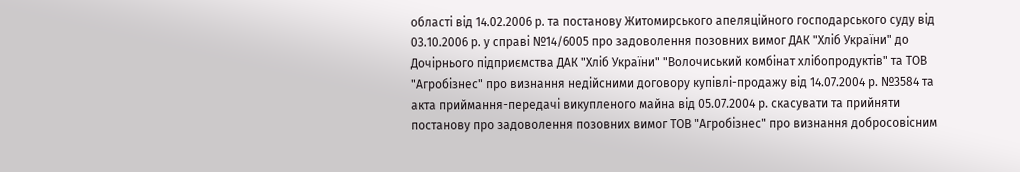області від 14.02.2006 р. та постанову Житомирського апеляційного господарського суду від 03.10.2006 р. у справі №14/6005 про задоволення позовних вимог ДАК "Хліб України" до Дочірнього підприємства ДАК "Хліб України" "Волочиський комбінат хлібопродуктів" та ТОВ "Агробізнес" про визнання недійсними договору купівлі-продажу від 14.07.2004 р. №3584 та акта приймання-передачі викупленого майна від 05.07.2004 р. скасувати та прийняти постанову про задоволення позовних вимог ТОВ "Агробізнес" про визнання добросовісним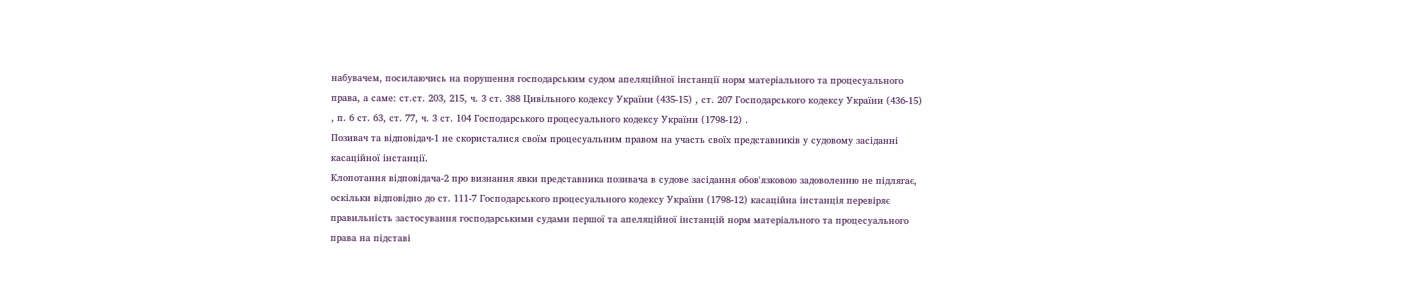набувачем, посилаючись на порушення господарським судом апеляційної інстанції норм матеріального та процесуального права, а саме: ст.ст. 203, 215, ч. 3 ст. 388 Цивільного кодексу України (435-15) , ст. 207 Господарського кодексу України (436-15) , п. 6 ст. 63, ст. 77, ч. 3 ст. 104 Господарського процесуального кодексу України (1798-12) .
Позивач та відповідач-1 не скористалися своїм процесуальним правом на участь своїх представників у судовому засіданні касаційної інстанції.
Клопотання відповідача-2 про визнання явки представника позивача в судове засідання обов'язковою задоволенню не підлягає, оскільки відповідно до ст. 111-7 Господарського процесуального кодексу України (1798-12) касаційна інстанція перевіряє правильність застосування господарськими судами першої та апеляційної інстанцій норм матеріального та процесуального права на підставі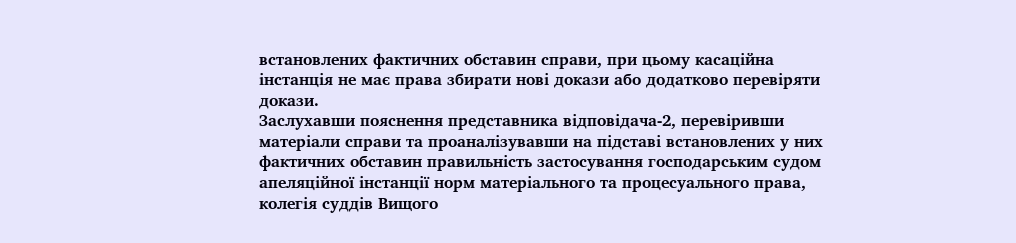встановлених фактичних обставин справи, при цьому касаційна інстанція не має права збирати нові докази або додатково перевіряти докази.
Заслухавши пояснення представника відповідача-2, перевіривши матеріали справи та проаналізувавши на підставі встановлених у них фактичних обставин правильність застосування господарським судом апеляційної інстанції норм матеріального та процесуального права, колегія суддів Вищого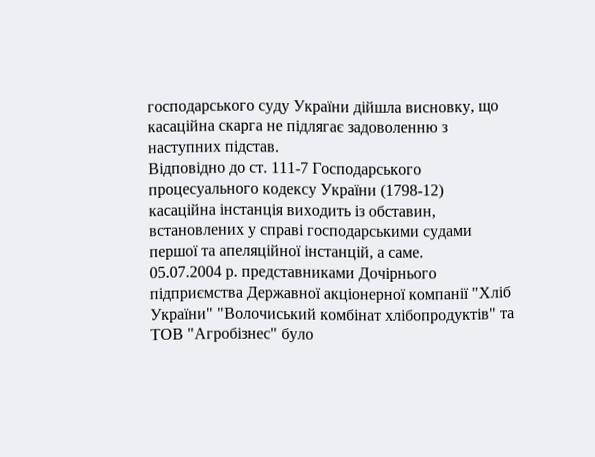господарського суду України дійшла висновку, що касаційна скарга не підлягає задоволенню з наступних підстав.
Відповідно до ст. 111-7 Господарського процесуального кодексу України (1798-12) касаційна інстанція виходить із обставин, встановлених у справі господарськими судами першої та апеляційної інстанцій, а саме.
05.07.2004 р. представниками Дочірнього підприємства Державної акціонерної компанії "Хліб України" "Волочиський комбінат хлібопродуктів" та ТОВ "Агробізнес" було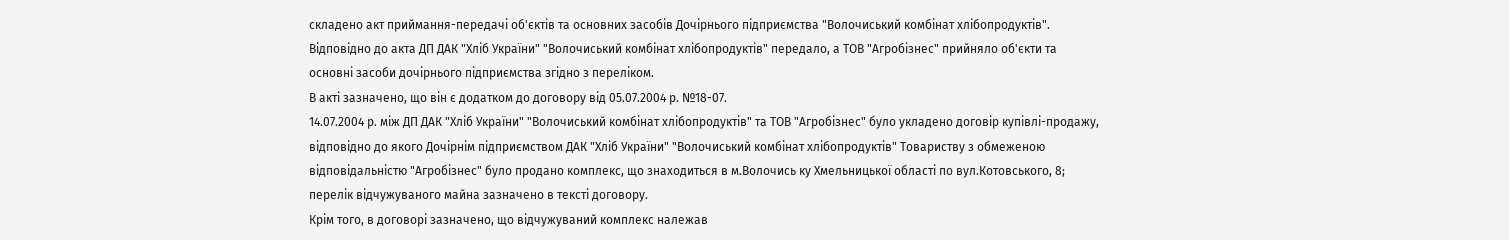складено акт приймання-передачі об'єктів та основних засобів Дочірнього підприємства "Волочиський комбінат хлібопродуктів".
Відповідно до акта ДП ДАК "Хліб України" "Волочиський комбінат хлібопродуктів" передало, а ТОВ "Агробізнес" прийняло об'єкти та основні засоби дочірнього підприємства згідно з переліком.
В акті зазначено, що він є додатком до договору від 05.07.2004 р. №18-07.
14.07.2004 р. між ДП ДАК "Хліб України" "Волочиський комбінат хлібопродуктів" та ТОВ "Агробізнес" було укладено договір купівлі-продажу, відповідно до якого Дочірнім підприємством ДАК "Хліб України" "Волочиський комбінат хлібопродуктів" Товариству з обмеженою відповідальністю "Агробізнес" було продано комплекс, що знаходиться в м.Волочись ку Хмельницької області по вул.Котовського, 8; перелік відчужуваного майна зазначено в тексті договору.
Крім того, в договорі зазначено, що відчужуваний комплекс належав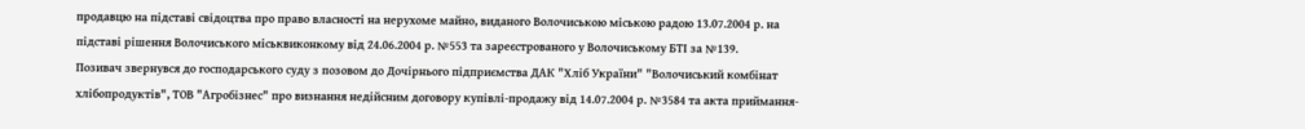продавцю на підставі свідоцтва про право власності на нерухоме майно, виданого Волочиською міською радою 13.07.2004 р. на підставі рішення Волочиського міськвиконкому від 24.06.2004 р. №553 та зареєстрованого у Волочиському БТI за №139.
Позивач звернувся до господарського суду з позовом до Дочірнього підприємства ДАК "Хліб України" "Волочиський комбінат хлібопродуктів", ТОВ "Агробізнес" про визнання недійсним договору купівлі-продажу від 14.07.2004 р. №3584 та акта приймання-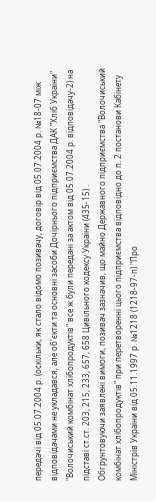передачі від 05.07.2004 р. (оскільки, як стало відомо позивачу, договір від 05.07.2004 р. №18-07 між відповідачами не укладався, але об'єкти та основні засоби Дочірнього підприємства ДАК "Хліб України" "Волочиський комбінат хлібопродуктів" все ж були передані за актом від 05.07.2004 р. відповідачу-2) на підставі ст.ст. 203, 215, 233, 657, 658 Цивільного кодексу України (435-15) .
Обгрунтовуючи заявлені вимоги, позивач зазначив, що майно Державного підприємства "Волочиський комбінат хлібопродуктів" при перетворенні цього підприємства відповідно до п. 2 постанови Кабінету Міністрів України від 05.11.1997 р. №1218 (1218-97-п) "Про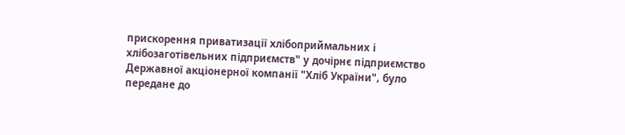прискорення приватизації хлібоприймальних і хлібозаготівельних підприємств" у дочірнє підприємство Державної акціонерної компанії "Хліб України", було передане до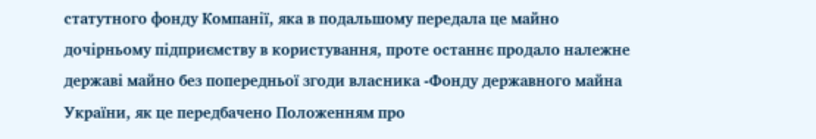статутного фонду Компанії, яка в подальшому передала це майно дочірньому підприємству в користування, проте останнє продало належне державі майно без попередньої згоди власника -Фонду державного майна України, як це передбачено Положенням про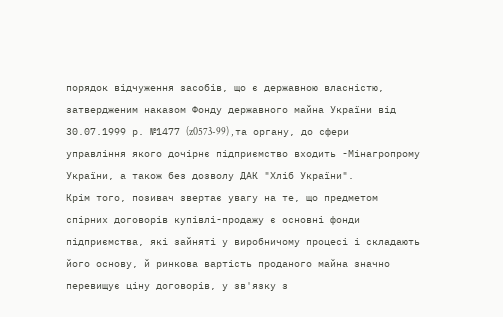порядок відчуження засобів, що є державною власністю, затвердженим наказом Фонду державного майна України від 30.07.1999 р. №1477 (z0573-99) , та органу, до сфери управління якого дочірнє підприємство входить -Мінагропрому України, а також без дозволу ДАК "Хліб України".
Крім того, позивач звертає увагу на те, що предметом спірних договорів купівлі-продажу є основні фонди підприємства, які зайняті у виробничому процесі і складають його основу, й ринкова вартість проданого майна значно перевищує ціну договорів, у зв'язку з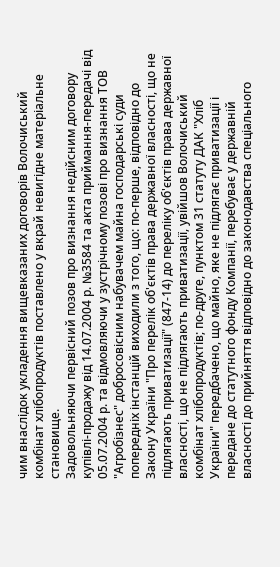чим внаслідок укладення вищевказаних договорів Волочиський комбінат хлібопродуктів поставлено у вкрай невигідне матеріальне становище.
Задовольняючи первісний позов про визнання недійсним договору купівлі-продажу від 14.07.2004 р. №3584 та акта приймання-передачі від 05.07.2004 р. та відмовляючи у зустрічному позові про визнання ТОВ "Агробізнес" добросовісним набувачем майна господарські суди попередніх інстанцій виходили з того, що: по-перше, відповідно до Закону України "Про перелік об'єктів права державної власності, що не підлягають приватизації" (847-14) до переліку об'єктів права державної власності, що не підлягають приватизації, увійшов Волочиський комбінат хлібопродуктів; по-друге, пунктом 31 статуту ДАК "Хліб України" передбачено, що майно, яке не підлягає приватизації і передане до статутного фонду Компанії, перебуває у державній власності до прийняття відповідно до законодавства спеціального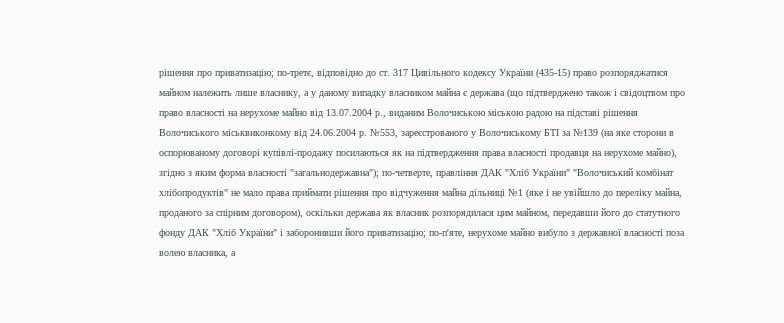рішення про приватизацію; по-третє, відповідно до ст. 317 Цивільного кодексу України (435-15) право розпоряджатися майном належить лише власнику, а у даному випадку власником майна є держава (що підтверджено також і свідоцтвом про право власності на нерухоме майно від 13.07.2004 р., виданим Волочиською міською радою на підставі рішення Волочиського міськвиконкому від 24.06.2004 р. №553, зареєстрованого у Волочиському БТI за №139 (на яке сторони в оспорюваному договорі купівлі-продажу посилаються як на підтвердження права власності продавця на нерухоме майно), згідно з яким форма власності "загальнодержавна"); по-четверте, правління ДАК "Хліб України" "Волочиський комбінат хлібопродуктів" не мало права приймати рішення про відчуження майна дільниці №1 (яке і не увійшло до переліку майна, проданого за спірним договором), оскільки держава як власник розпорядилася цим майном, передавши його до статутного фонду ДАК "Хліб України" і заборонивши його приватизацію; по-п'яте, нерухоме майно вибуло з державної власності поза волею власника, а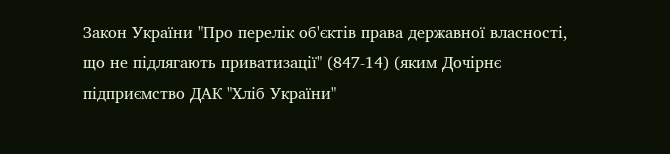Закон України "Про перелік об'єктів права державної власності, що не підлягають приватизації" (847-14) (яким Дочірнє підприємство ДАК "Хліб України"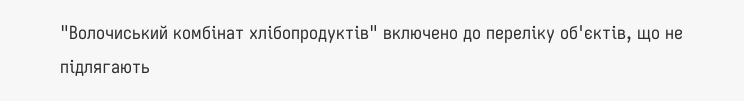"Волочиський комбінат хлібопродуктів" включено до переліку об'єктів, що не підлягають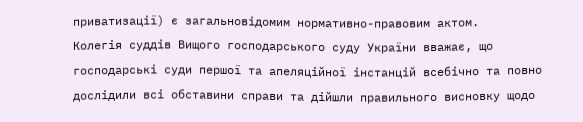приватизації) є загальновідомим нормативно-правовим актом.
Колегія суддів Вищого господарського суду України вважає, що господарські суди першої та апеляційної інстанцій всебічно та повно дослідили всі обставини справи та дійшли правильного висновку щодо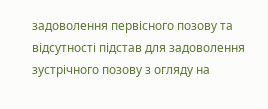задоволення первісного позову та відсутності підстав для задоволення зустрічного позову з огляду на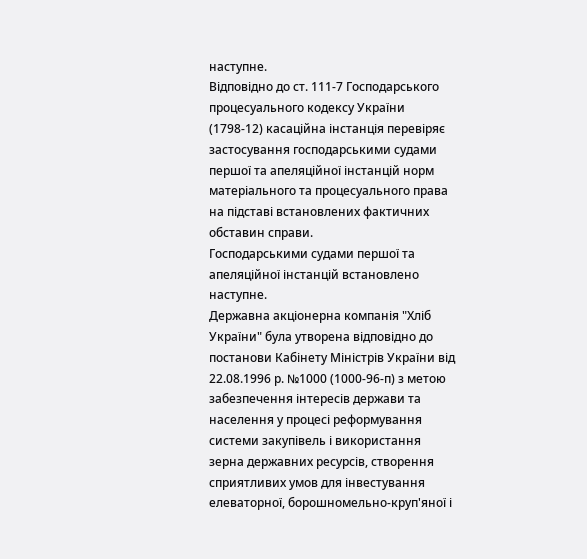наступне.
Відповідно до ст. 111-7 Господарського процесуального кодексу України (1798-12) касаційна інстанція перевіряє застосування господарськими судами першої та апеляційної інстанцій норм матеріального та процесуального права на підставі встановлених фактичних обставин справи.
Господарськими судами першої та апеляційної інстанцій встановлено наступне.
Державна акціонерна компанія "Хліб України" була утворена відповідно до постанови Кабінету Міністрів України від 22.08.1996 р. №1000 (1000-96-п) з метою забезпечення інтересів держави та населення у процесі реформування системи закупівель і використання зерна державних ресурсів, створення сприятливих умов для інвестування елеваторної, борошномельно-круп'яної і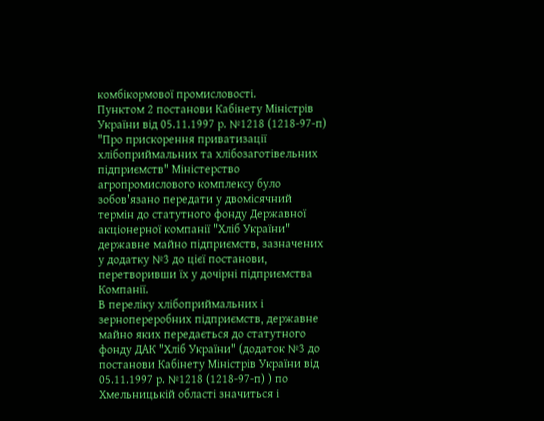комбікормової промисловості.
Пунктом 2 постанови Кабінету Міністрів України від 05.11.1997 р. №1218 (1218-97-п) "Про прискорення приватизації хлібоприймальних та хлібозаготівельних підприємств" Міністерство агропромислового комплексу було зобов'язано передати у двомісячний термін до статутного фонду Державної акціонерної компанії "Хліб України" державне майно підприємств, зазначених у додатку №3 до цієї постанови, перетворивши їх у дочірні підприємства Компанії.
В переліку хлібоприймальних і зернопереробних підприємств, державне майно яких передається до статутного фонду ДАК "Хліб України" (додаток №3 до постанови Кабінету Міністрів України від 05.11.1997 р. №1218 (1218-97-п) ) по Хмельницькій області значиться і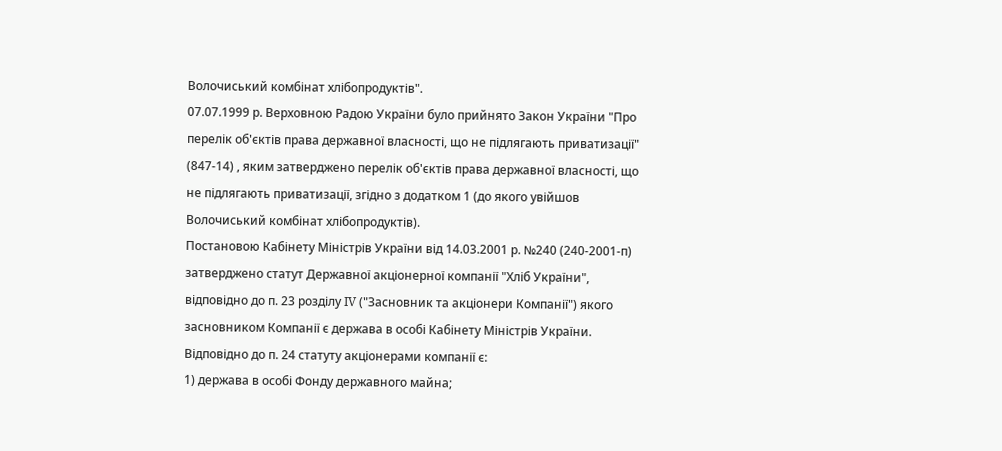Волочиський комбінат хлібопродуктів".
07.07.1999 р. Верховною Радою України було прийнято Закон України "Про перелік об'єктів права державної власності, що не підлягають приватизації" (847-14) , яким затверджено перелік об'єктів права державної власності, що не підлягають приватизації, згідно з додатком 1 (до якого увійшов Волочиський комбінат хлібопродуктів).
Постановою Кабінету Міністрів України від 14.03.2001 р. №240 (240-2001-п) затверджено статут Державної акціонерної компанії "Хліб України", відповідно до п. 23 розділу IV ("Засновник та акціонери Компанії") якого засновником Компанії є держава в особі Кабінету Міністрів України.
Відповідно до п. 24 статуту акціонерами компанії є:
1) держава в особі Фонду державного майна;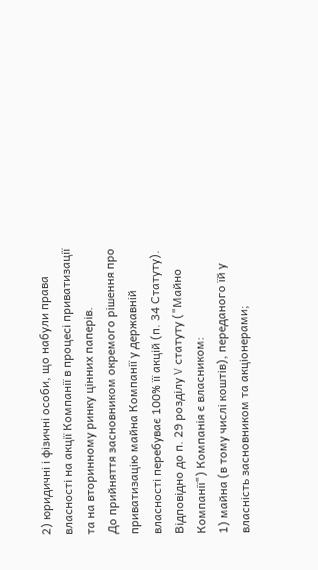2) юридичні і фізичні особи, що набули права власності на акції Компанії в процесі приватизації та на вторинному ринку цінних паперів.
До прийняття засновником окремого рішення про приватизацію майна Компанії у державній власності перебуває 100% її акцій (п. 34 Статуту).
Відповідно до п. 29 розділу V статуту ("Майно Компанії") Компанія є власником:
1) майна (в тому числі коштів), переданого їй у власність засновником та акціонерами;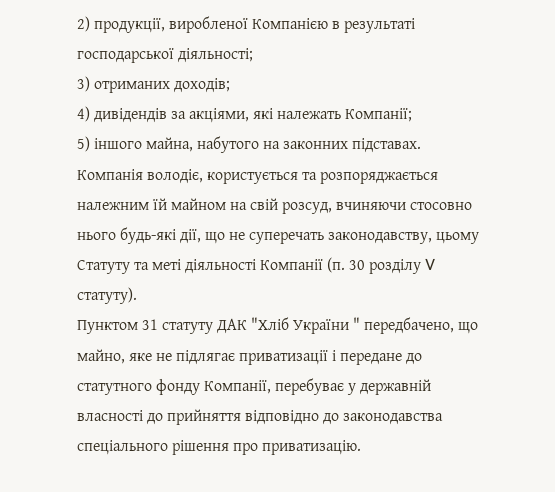2) продукції, виробленої Компанією в результаті господарської діяльності;
3) отриманих доходів;
4) дивідендів за акціями, які належать Компанії;
5) іншого майна, набутого на законних підставах.
Компанія володіє, користується та розпоряджається належним їй майном на свій розсуд, вчиняючи стосовно нього будь-які дії, що не суперечать законодавству, цьому Статуту та меті діяльності Компанії (п. 30 розділу V статуту).
Пунктом 31 статуту ДАК "Хліб України " передбачено, що майно, яке не підлягає приватизації і передане до статутного фонду Компанії, перебуває у державній власності до прийняття відповідно до законодавства спеціального рішення про приватизацію.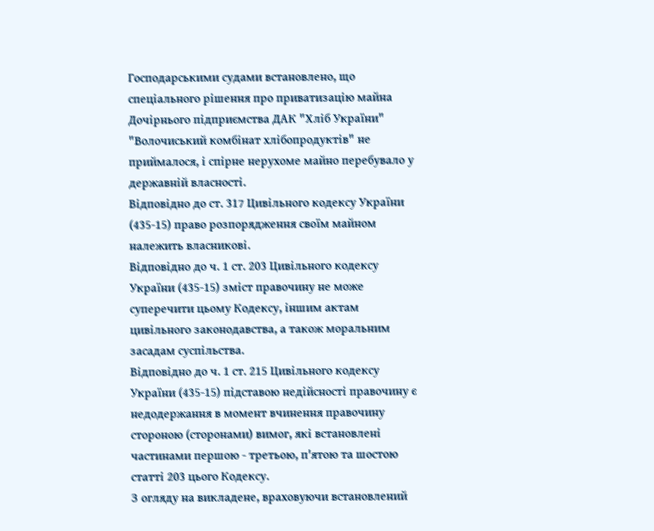Господарськими судами встановлено, що спеціального рішення про приватизацію майна Дочірнього підприємства ДАК "Хліб України" "Волочиський комбінат хлібопродуктів" не приймалося, і спірне нерухоме майно перебувало у державній власності.
Відповідно до ст. 317 Цивільного кодексу України (435-15) право розпорядження своїм майном належить власникові.
Відповідно до ч. 1 ст. 203 Цивільного кодексу України (435-15) зміст правочину не може суперечити цьому Кодексу, іншим актам цивільного законодавства, а також моральним засадам суспільства.
Відповідно до ч. 1 ст. 215 Цивільного кодексу України (435-15) підставою недійсності правочину є недодержання в момент вчинення правочину стороною (сторонами) вимог, які встановлені частинами першою - третьою, п'ятою та шостою статті 203 цього Кодексу.
З огляду на викладене, враховуючи встановлений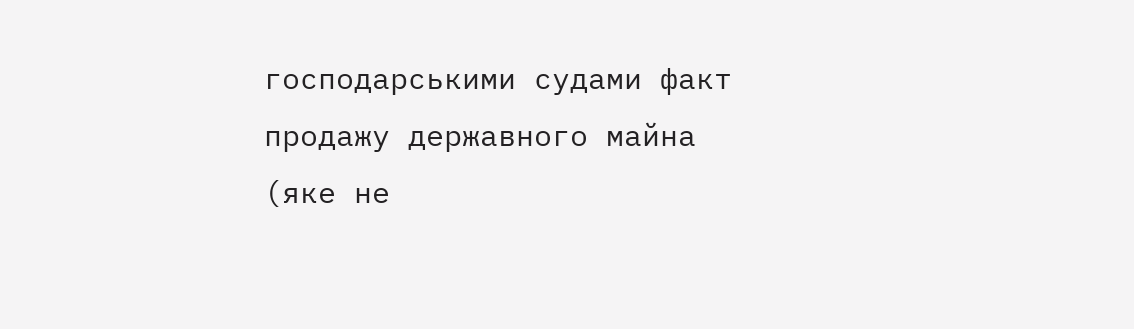господарськими судами факт продажу державного майна (яке не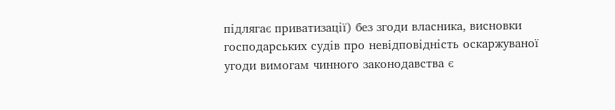підлягає приватизації) без згоди власника, висновки господарських судів про невідповідність оскаржуваної угоди вимогам чинного законодавства є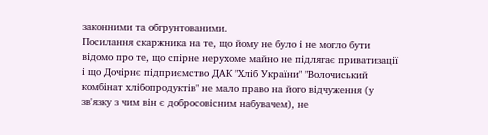законними та обгрунтованими.
Посилання скаржника на те, що йому не було і не могло бути відомо про те, що спірне нерухоме майно не підлягає приватизації і що Дочірнє підприємство ДАК "Хліб України" "Волочиський комбінат хлібопродуктів" не мало право на його відчуження (у зв'язку з чим він є добросовісним набувачем), не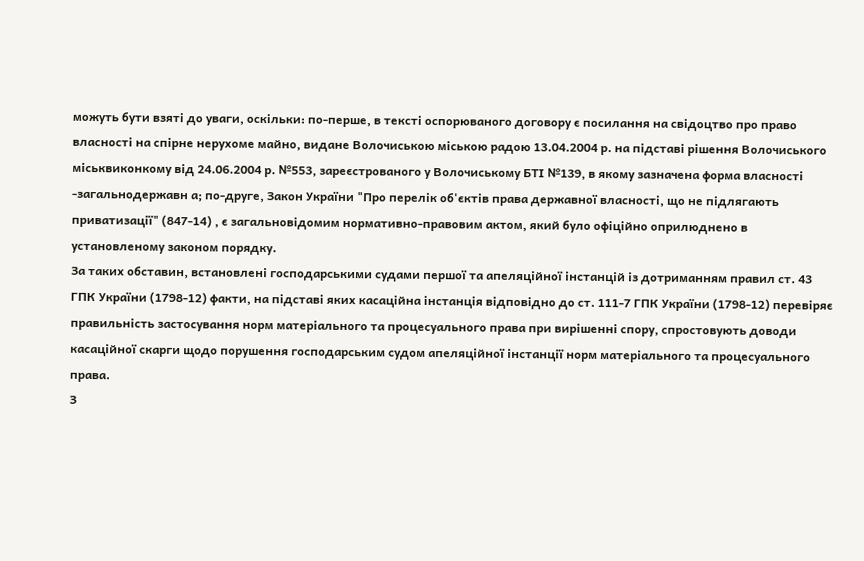можуть бути взяті до уваги, оскільки: по-перше, в тексті оспорюваного договору є посилання на свідоцтво про право власності на спірне нерухоме майно, видане Волочиською міською радою 13.04.2004 р. на підставі рішення Волочиського міськвиконкому від 24.06.2004 р. №553, зареєстрованого у Волочиському БТI №139, в якому зазначена форма власності -загальнодержавн а; по-друге, Закон України "Про перелік об'єктів права державної власності, що не підлягають приватизації" (847-14) , є загальновідомим нормативно-правовим актом, який було офіційно оприлюднено в установленому законом порядку.
За таких обставин, встановлені господарськими судами першої та апеляційної інстанцій із дотриманням правил ст. 43 ГПК України (1798-12) факти, на підставі яких касаційна інстанція відповідно до ст. 111-7 ГПК України (1798-12) перевіряє правильність застосування норм матеріального та процесуального права при вирішенні спору, спростовують доводи касаційної скарги щодо порушення господарським судом апеляційної інстанції норм матеріального та процесуального права.
З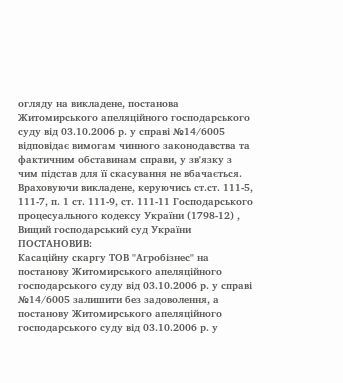огляду на викладене, постанова Житомирського апеляційного господарського суду від 03.10.2006 р. у справі №14/6005 відповідає вимогам чинного законодавства та фактичним обставинам справи, у зв'язку з чим підстав для її скасування не вбачається.
Враховуючи викладене, керуючись ст.ст. 111-5, 111-7, п. 1 ст. 111-9, ст. 111-11 Господарського процесуального кодексу України (1798-12) , Вищий господарський суд України
ПОСТАНОВИВ:
Касаційну скаргу ТОВ "Агробізнес" на постанову Житомирського апеляційного господарського суду від 03.10.2006 р. у справі №14/6005 залишити без задоволення, а постанову Житомирського апеляційного господарського суду від 03.10.2006 р. у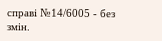справі №14/6005 - без змін.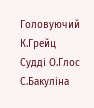Головуючий К.Грейц
Судді О.Глос
С.Бакуліна